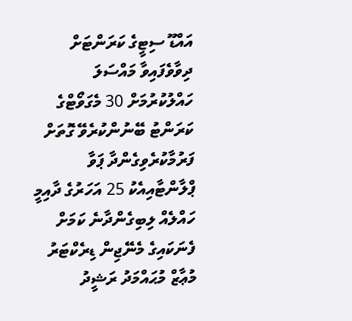އައްޑޫ ސިޓީގެ ކަރަންޓަށް ދިވާވެފައިވާ މައްސަލަ ހައްލުކުރުމަށް 30 މެގަވޯޓްގެ ކަރަންޓު ބޭނުންކުރެވޭ ގޮތަށް ފަރުމާކުރެވިގެންދާ ޕަވާ ޕްލާންޓާއިއެކު 25 އަހަރުގެ ދާއިމީ ހައްލެއް ލިބިގެންދާނެ ކަމަށް ފެނަކައިގެ މެނޭޖިން ޑިރެކްޓަރު މުޢާޒް މުޙައްމަދު ރަޝީދު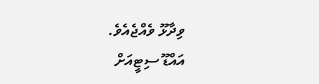ވިދާޅޫ ވެއްޖެއެވެ.
އައްޑޫ ސިޓީއަށް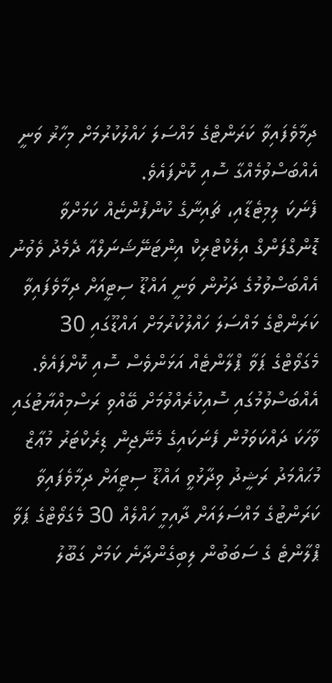ދިމާވެފައިވާ ކަރަންޓްގެ މައްސަލަ ހައްލުކުރުމަށް މިހާޜު ވަނީ އެއްބަސްވުމެއްގާ ސޮއި ކޮށްފައެވެ.
ފެނަކަ ލިމިޓެޑާއި، ޗައިނާގެ ކުންފުންޏެއް ކަމަށްވާ ޑޮންގްފަންގް އިލެކްޓްރިކް އިންޓަނޭޝަނަލްއާ ދެމެދު ވެވުނު އެއްބަސްވުމުގެ ދަށުން ވަނީ އައްޑޫ ސިޓީއަށް ދިމާވެފައިވާ ކަރަންޓްގެ މައްސަލަ ހައްލުކުރުމަށް އައްޑޫގައި 30 މެގަވޯޓްގެ ޕަވާ ޕްލާންޓެއް އަޅަންވެސް ސޮއި ކޮށްފައެވެ.
އެއްބަސްވުމުގައި ސޮއިކުރެއްވުމަށް ބޭއްވި ރަސްމިއްޔާޓުގައި ވާހަކަ ދައްކަވަމުން ފެނަކައިގެ މެނޭޖިން ޑިރެކްޓަރު މުޢާޒް މުޙައްމަދު ރަޝީދު ވިދާޅުވީ އައްޑޫ ސިޓީއަށް ދިމާވެފައިވާ ކަރަންޓުގެ މައްސަލައަށް ދާއިމީ ހައްލެއް 30 މެގަވޯޓްގެ ޕަވާ ޕްލާންޓެ ގެ ސަބަބުން ލިބިގެންދާނެ ކަމަށް ގަބޫލު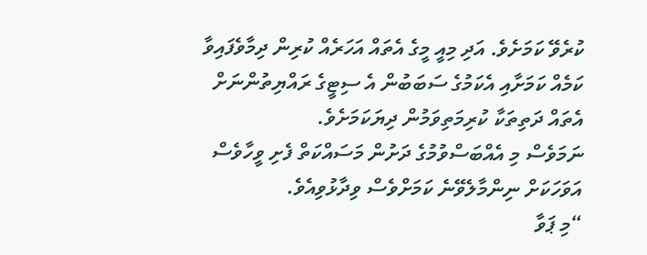ކުރެވޭ ކަމަށެވެ. އަދި މިއީ މީގެ އެތައް އަހަރެއް ކުރިން ދިމާވެފައިވާ ކަމެއް ކަމަށާއި އެކަމުގެ ސަބަބުން އެ ސިޓީގެ ރައްޔިތުންނަށް އެތައް ދަތިތަކާ ކުރިމަތިވަމުން ދިޔަކަމަށެވެ.
ނަމަވެސް މި އެއްބަސްވުމުގެ ދަށުން މަސައްކަތް ފެށި ވީހާވެސް އަވަހަކަށް ނިންމާލެވޭނެ ކަމަށްވެސް ވިދާޅުވިއެވެ.
“މި ޕަވާ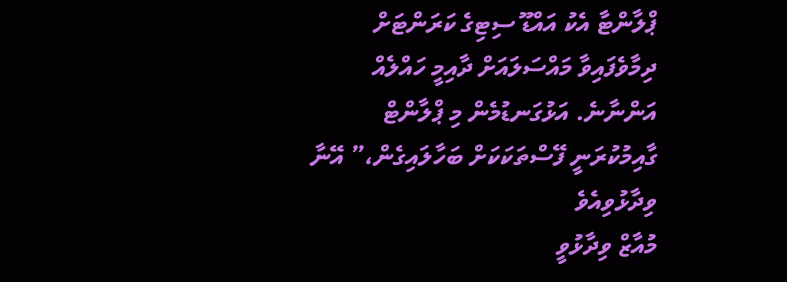ޕްލާންޓާ އެކު އައްޑޫ ސިޓިގެ ކަރަންޓަށް ދިމާވެފައިވާ މައްސަލައަށް ދާއިމީ ހައްލެއް އަންނާނެ. އަޅުގަނޑުމެން މި ޕްލާންޓް ގާއިމުކުރަނީ ފޭސްތަކަކަށް ބަހާލައިގެން،” އޭނާ ވިދާޅުވިއެވެ
މުއާޒް ވިދާޅުވީ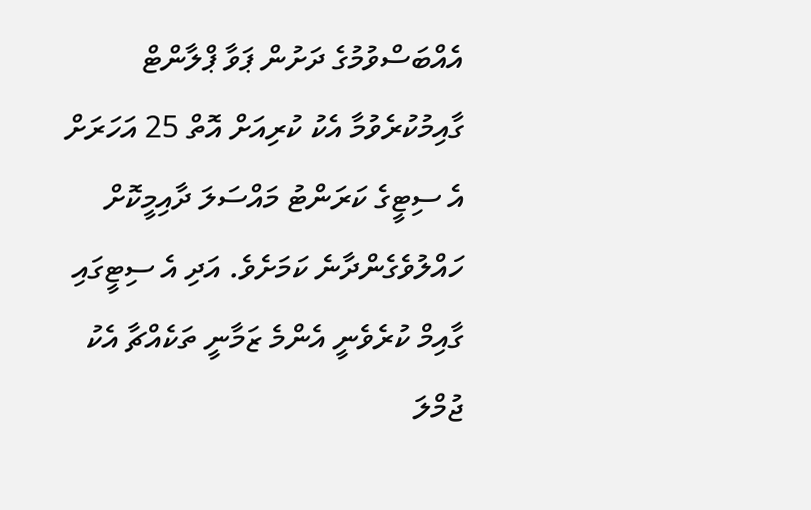އެއްބަސްވުމުގެ ދަށުން ޕަވާ ޕްލާންޓް ގާއިމުކުރެވުމާ އެކު ކުރިއަށް އޮތް 25 އަހަރަށް އެ ސިޓީގެ ކަރަންޓު މައްސަލަ ދާއިމީކޮށް ހައްލުވެގެންދާނެ ކަމަށެވެ. އަދި އެ ސިޓީގައި ގާއިމް ކުރެވެނީ އެންމެ ޒަމާނީ ތަކެއްޗާ އެކު ޖުމްލަ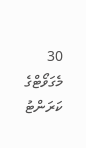30 މެގަވޯޓްގެ ކަރަންޓު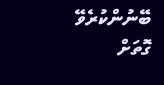ބޭނުންކުރެވޭ ގޮތަށް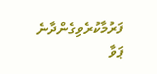ފަރުމާކުރެވިގެންދާނެ ޕަވާ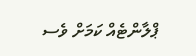ޕްލާންޓެއް ކަމަށް ވެސ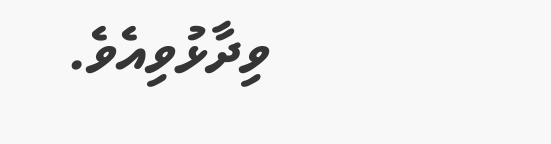ވިދާޅުވިއެވެ.